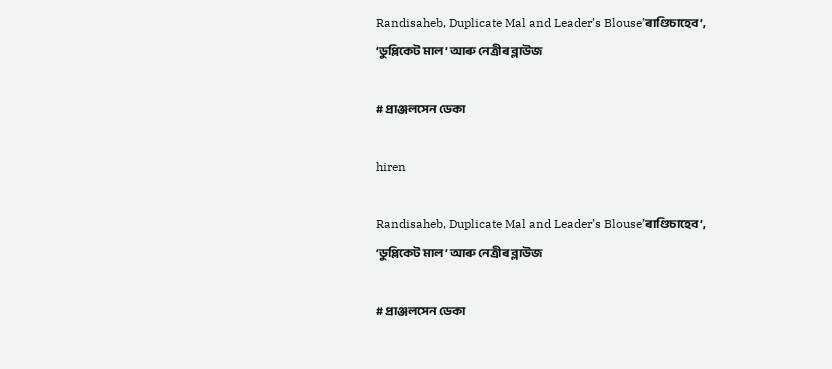Randisaheb, Duplicate Mal and Leader’s Blouse’ৰাণ্ডিচাহেব’, ‘ডুপ্লিকেট মাল’ আৰু নেত্ৰীৰ ব্লাউজ

# প্রাঞ্জলসেন ডেকা

hiren

Randisaheb, Duplicate Mal and Leader’s Blouse’ৰাণ্ডিচাহেব’, ‘ডুপ্লিকেট মাল’ আৰু নেত্ৰীৰ ব্লাউজ

# প্রাঞ্জলসেন ডেকা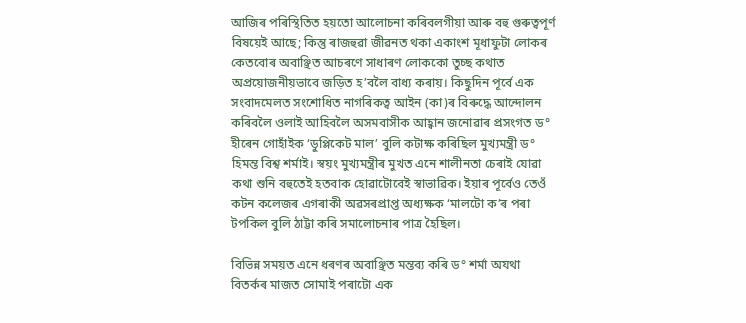আজিৰ পৰিস্থিতিত হয়তো আলোচনা কৰিবলগীয়া আৰু বহু গুৰুত্বপূর্ণ বিষয়েই আছে; কিন্তু ৰাজহুৱা জীৱনত থকা একাংশ মূধাফুটা লোকৰ কেতবোৰ অবাঞ্ছিত আচৰণে সাধাৰণ লোককো তুচ্ছ কথাত অপ্রয়োজনীয়ভাবে জড়িত হ’বলৈ বাধ্য কৰায়। কিছুদিন পূর্বে এক সংবাদমেলত সংশোধিত নাগৰিকত্ব আইন (কা)ৰ বিৰুদ্ধে আন্দোলন কৰিবলৈ ওলাই আহিবলৈ অসমবাসীক আহ্বান জনোৱাৰ প্ৰসংগত ড° হীৰেন গোহাঁইক ‘ডুপ্লিকেট মাল’ বুলি কটাক্ষ কৰিছিল মুখ্যমন্ত্রী ড° হিমন্ত বিশ্ব শর্মাই। স্বয়ং মুখ্যমন্ত্ৰীৰ মুখত এনে শালীনতা চেৰাই যোৱা কথা শুনি বহুতেই হতবাক হোৱাটোবেই স্বাভাৱিক। ইয়াৰ পূৰ্বেও তেওঁ কটন কলেজৰ এগৰাকী অৱসৰপ্ৰাপ্ত অধ্যক্ষক ‘মালটো ক’ৰ পৰা টপকিল বুলি ঠাট্টা কৰি সমালোচনাৰ পাত্ৰ হৈছিল।

বিভিন্ন সময়ত এনে ধৰণৰ অবাঞ্ছিত মন্তব্য কৰি ড° শৰ্মা অযথা বিতৰ্কৰ মাজত সোমাই পৰাটো এক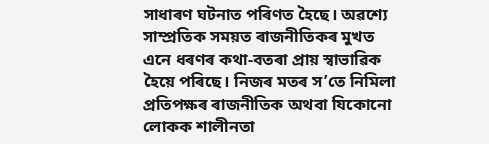সাধাৰণ ঘটনাত পৰিণত হৈছে। অৱশ্যে সাম্প্রতিক সময়ত ৰাজনীতিকৰ মুখত এনে ধৰণৰ কথা-বতৰা প্ৰায় স্বাভাৱিক হৈয়ে পৰিছে। নিজৰ মতৰ স’তে নিমিলা প্রতিপক্ষৰ ৰাজনীতিক অথবা যিকোনো লোকক শালীনতা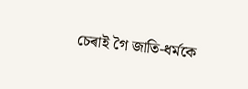চেৰাই গৈ জাতি-ধর্মকে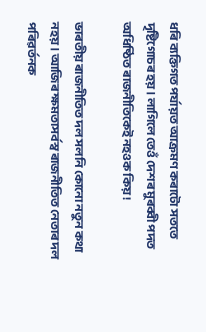ধৰি ব্যক্তিগত পৰ্যায়ত আক্ৰমণ কৰাটো সততে দৃষ্টিগোচৰ হয়। লাগিলে তেওঁ দেশৰ মুৰব্বী পদত অধিষ্ঠিত ৰাজনীতিকেই নহওক কিয়!

ভাৰতীয় ৰাজনীতিত দল সলনি কোনো নতুন কথা নহয়। আজিৰ ক্ষমতাসৰ্বস্ব ৰাজনীতিত নেতাৰ দল পৰিৱর্তনক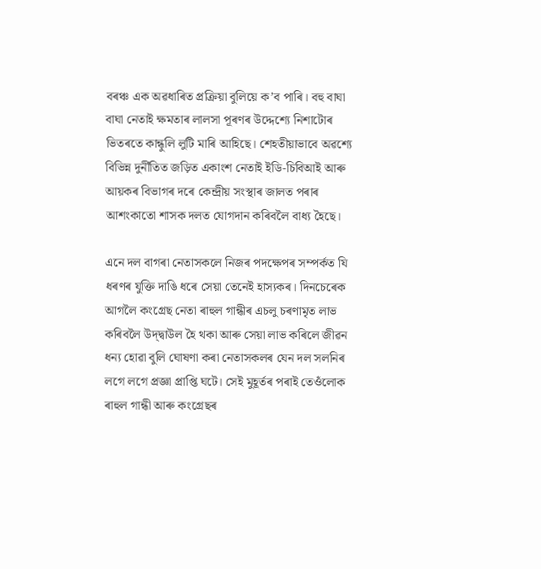বৰঞ্চ এক অৱধাৰিত প্রক্রিয়া বুলিয়ে ক’ব পাৰি। বহু বাঘা বাঘা নেতাই ক্ষমতাৰ লালসা পূৰণৰ উদ্দেশ্যে নিশাটোৰ ভিতৰতে কান্ধুলি লুটি মাৰি আহিছে। শেহতীয়াভাবে অৱশ্যে বিভিন্ন দুর্নীতিত জড়িত একাংশ নেতাই ইডি-চিবিআই আৰু আয়কৰ বিভাগৰ দৰে কেন্দ্ৰীয় সংস্থাৰ জালত পৰাৰ আশংকাতো শাসক দলত যোগদান কৰিবলৈ বাধ্য হৈছে।

এনে দল বাগৰা নেতাসকলে নিজৰ পদক্ষেপৰ সম্পৰ্কত যি ধৰণৰ যুক্তি দাঙি ধৰে সেয়া তেনেই হাস্যকৰ। দিনচেৰেক আগলৈ কংগ্ৰেছ নেতা ৰাহুল গান্ধীৰ এচলু চৰণামৃত লাভ কৰিবলৈ উদ্‌দ্বাউল হৈ থকা আৰু সেয়া লাভ কৰিলে জীৱন ধন্য হোৱা বুলি ঘোষণা কৰা নেতাসকলৰ যেন দল সলনিৰ লগে লগে প্রজ্ঞা প্রাপ্তি ঘটে। সেই মুহূর্তৰ পৰাই তেওঁলোক ৰাহুল গান্ধী আৰু কংগ্ৰেছৰ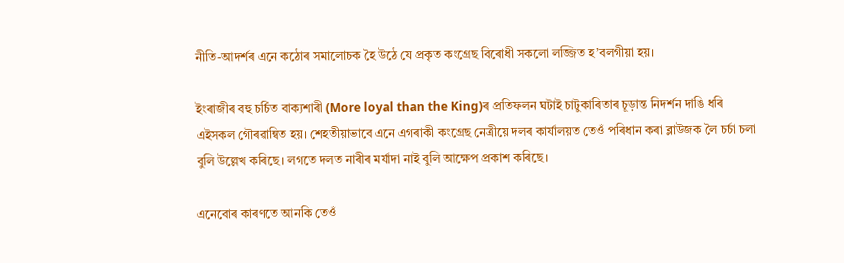নীতি-আদৰ্শৰ এনে কঠোৰ সমালোচক হৈ উঠে যে প্রকৃত কংগ্ৰেছ বিৰোধী সকলো লজ্জিত হ’বলগীয়া হয়।

ইংৰাজীৰ বহু চৰ্চিত বাক্যশাৰী (More loyal than the King)ৰ প্ৰতিফলন ঘটাই চাটুকাৰিতাৰ চূড়ান্ত নিদর্শন দাঙি ধৰি এইসকল গৌৰৱান্বিত হয়। শেহতীয়াভাবে এনে এগৰাকী কংগ্রেছ নেত্ৰীয়ে দলৰ কাৰ্যালয়ত তেওঁ পৰিধান কৰা ব্লাউজক লৈ চর্চা চলা বুলি উল্লেখ কৰিছে। লগতে দলত নাৰীৰ মৰ্যাদা নাই বুলি আক্ষেপ প্রকাশ কৰিছে।

এনেবোৰ কাৰণতে আনকি তেওঁ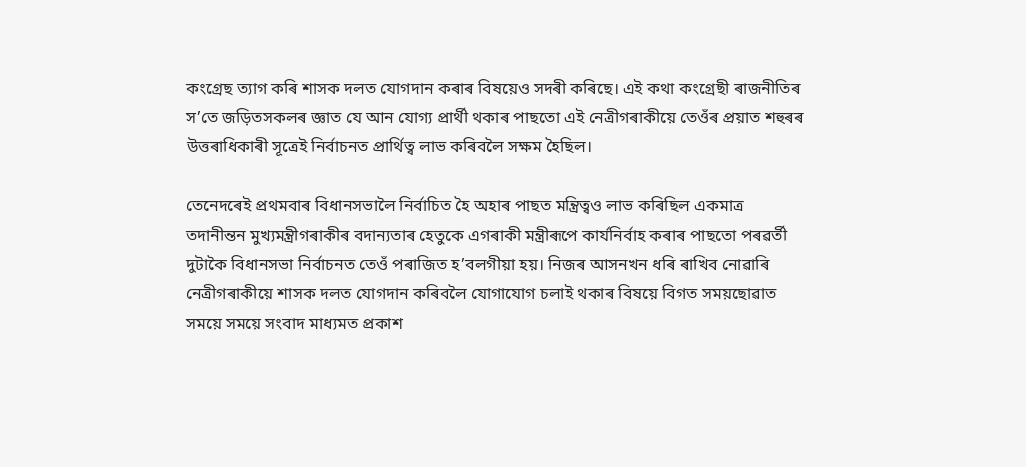কংগ্রেছ ত্যাগ কৰি শাসক দলত যোগদান কৰাৰ বিষয়েও সদৰী কৰিছে। এই কথা কংগ্রেছী ৰাজনীতিৰ স’তে জড়িতসকলৰ জ্ঞাত যে আন যোগ্য প্রার্থী থকাৰ পাছতো এই নেত্ৰীগৰাকীয়ে তেওঁৰ প্ৰয়াত শহুৰৰ উত্তৰাধিকাৰী সূত্রেই নির্বাচনত প্রার্থিত্ব লাভ কৰিবলৈ সক্ষম হৈছিল।

তেনেদৰেই প্ৰথমবাৰ বিধানসভালৈ নিৰ্বাচিত হৈ অহাৰ পাছত মন্ত্রিত্বও লাভ কৰিছিল একমাত্র তদানীন্তন মুখ্যমন্ত্ৰীগৰাকীৰ বদান্যতাৰ হেতুকে এগৰাকী মন্ত্ৰীৰূপে কার্যনির্বাহ কৰাৰ পাছতো পৰৱৰ্তী দুটাকৈ বিধানসভা নির্বাচনত তেওঁ পৰাজিত হ’বলগীয়া হয়। নিজৰ আসনখন ধৰি ৰাখিব নোৱাৰি নেত্ৰীগৰাকীয়ে শাসক দলত যোগদান কৰিবলৈ যোগাযোগ চলাই থকাৰ বিষয়ে বিগত সময়ছোৱাত সময়ে সময়ে সংবাদ মাধ্যমত প্রকাশ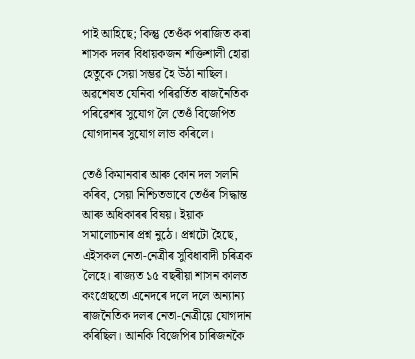পাই আহিছে; কিন্তু তেওঁক পৰাজিত কৰা শাসক দলৰ বিধায়কজন শক্তিশালী হোৱা হেতুকে সেয়া সম্ভৱ হৈ উঠা নাছিল। অৱশেষত যেনিবা পৰিৱৰ্তিত ৰাজনৈতিক পৰিৱেশৰ সুযোগ লৈ তেওঁ বিজেপিত যোগদানৰ সুযোগ লাভ কৰিলে।

তেওঁ কিমানবাৰ আৰু কোন দল সলনি কৰিব, সেয়া নিশ্চিতভাবে তেওঁৰ সিদ্ধান্ত আৰু অধিকাৰৰ বিষয়। ইয়াক সমালোচনাৰ প্রশ্ন নুঠে। প্রশ্নটো হৈছে, এইসকল নেতা-নেত্ৰীৰ সুবিধাবাদী চৰিত্ৰক লৈহে। ৰাজ্যত ১৫ বছৰীয়া শাসন কালত কংগ্ৰেছতো এনেদৰে দলে দলে অন্যান্য ৰাজনৈতিক দলৰ নেতা-নেত্রীয়ে যোগদান কৰিছিল। আনকি বিজেপিৰ চাৰিজনকৈ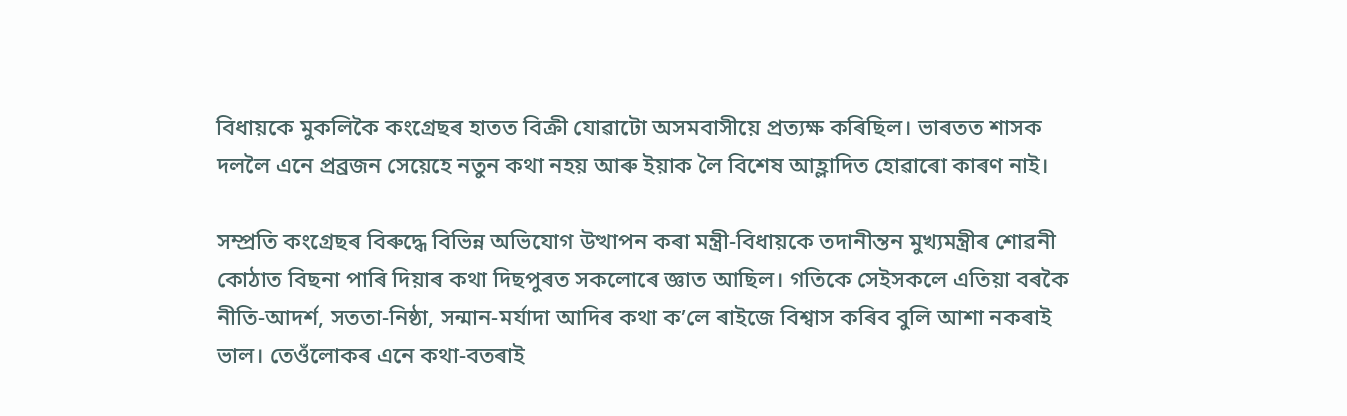বিধায়কে মুকলিকৈ কংগ্রেছৰ হাতত বিক্রী যোৱাটো অসমবাসীয়ে প্ৰত্যক্ষ কৰিছিল। ভাৰতত শাসক দললৈ এনে প্রব্রজন সেয়েহে নতুন কথা নহয় আৰু ইয়াক লৈ বিশেষ আহ্লাদিত হোৱাৰো কাৰণ নাই।

সম্প্রতি কংগ্ৰেছৰ বিৰুদ্ধে বিভিন্ন অভিযোগ উত্থাপন কৰা মন্ত্রী-বিধায়কে তদানীন্তন মুখ্যমন্ত্ৰীৰ শোৱনী কোঠাত বিছনা পাৰি দিয়াৰ কথা দিছপুৰত সকলোৰে জ্ঞাত আছিল। গতিকে সেইসকলে এতিয়া বৰকৈ নীতি-আদর্শ, সততা-নিষ্ঠা, সন্মান-মর্যাদা আদিৰ কথা ক’লে ৰাইজে বিশ্বাস কৰিব বুলি আশা নকৰাই ভাল। তেওঁলোকৰ এনে কথা-বতৰাই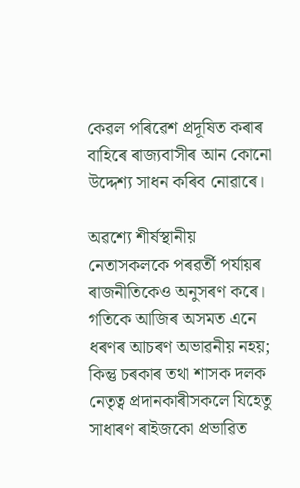কেৱল পৰিৱেশ প্ৰদূষিত কৰাৰ বাহিৰে ৰাজ্যবাসীৰ আন কোনো উদ্দেশ্য সাধন কৰিব নোৱাৰে।

অৱশ্যে শীর্ষস্থানীয় নেতাসকলকে পৰৱৰ্তী পর্যায়ৰ ৰাজনীতিকেও অনুসৰণ কৰে। গতিকে আজিৰ অসমত এনে ধৰণৰ আচৰণ অভাৱনীয় নহয়; কিন্তু চৰকাৰ তথা শাসক দলক নেতৃত্ব প্রদানকাৰীসকলে যিহেতু সাধাৰণ ৰাইজকো প্রভাৱিত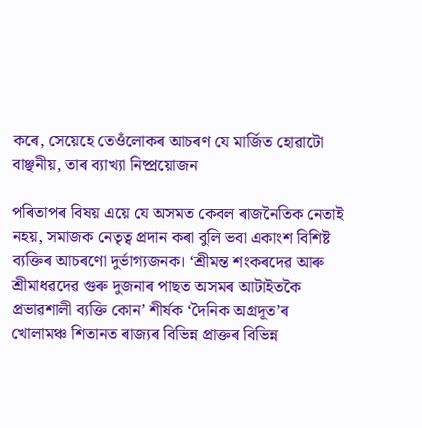কৰে, সেয়েহে তেওঁলোকৰ আচৰণ যে মার্জিত হোৱাটো বাঞ্ছনীয়, তাৰ ব্যাখ্যা নিষ্প্রয়োজন

পৰিতাপৰ বিষয় এয়ে যে অসমত কেবল ৰাজনৈতিক নেতাই নহয়, সমাজক নেতৃত্ব প্রদান কৰা বুলি ভবা একাংশ বিশিষ্ট ব্যক্তিৰ আচৰণো দুর্ভাগ্যজনক। ‘শ্রীমন্ত শংকৰদেৱ আৰু শ্রীমাধৱদেৱ গুৰু দুজনাৰ পাছত অসমৰ আটাইতকৈ প্রভাৱশালী ব্যক্তি কোন’ শীর্ষক ‘দৈনিক অগ্রদূত’ৰ খোলামঞ্চ শিতানত ৰাজ্যৰ বিভিন্ন প্রাক্তৰ বিভিন্ন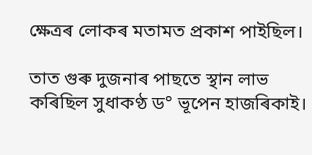ক্ষেত্ৰৰ লোকৰ মতামত প্রকাশ পাইছিল।

তাত গুৰু দুজনাৰ পাছতে স্থান লাভ কৰিছিল সুধাকণ্ঠ ড° ভূপেন হাজৰিকাই।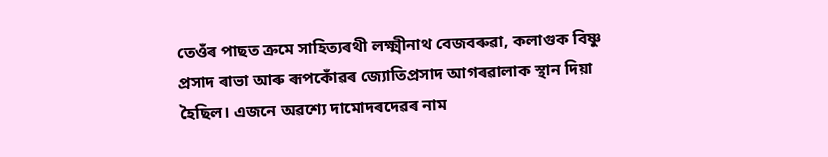তেওঁৰ পাছত ক্রমে সাহিত্যৰথী লক্ষ্মীনাথ বেজবৰুৱা, কলাগুক বিষ্ণু প্রসাদ ৰাভা আৰু ৰূপকোঁৱৰ জ্যোতিপ্রসাদ আগৰৱালাক স্থান দিয়া হৈছিল। এজনে অৱশ্যে দামোদৰদেৱৰ নাম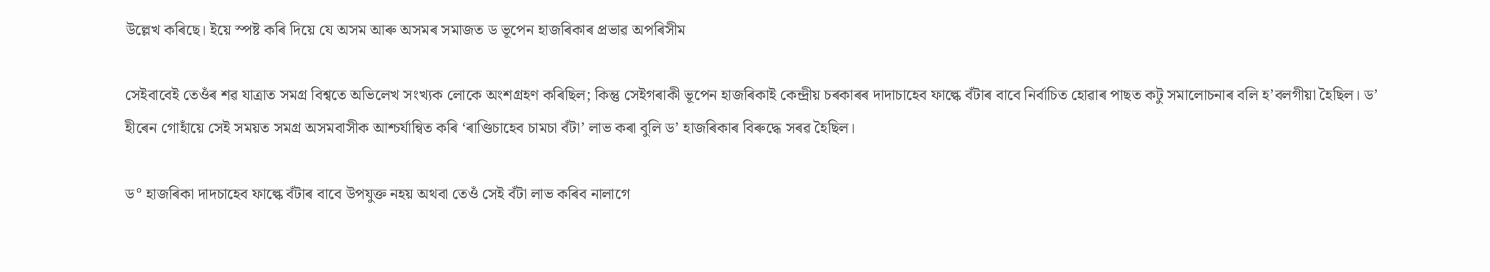উল্লেখ কৰিছে। ইয়ে স্পষ্ট কৰি দিয়ে যে অসম আৰু অসমৰ সমাজত ড ভূপেন হাজৰিকাৰ প্রভাৱ অপৰিসীম

সেইবাবেই তেওঁৰ শৱ যাত্রাত সমগ্র বিশ্বতে অভিলেখ সংখ্যক লোকে অংশগ্রহণ কৰিছিল; কিন্তু সেইগৰাকী ভূপেন হাজৰিকাই কেন্দ্রীয় চৰকাৰৰ দাদাচাহেব ফাল্কে বঁটাৰ বাবে নিৰ্বাচিত হোৱাৰ পাছত কটু সমালোচনাৰ বলি হ’বলগীয়া হৈছিল। ড’ হীৰেন গোহাঁয়ে সেই সময়ত সমগ্র অসমবাসীক আশ্চর্যান্বিত কৰি ‘ৰাণ্ডিচাহেব চামচা বঁটা’ লাভ কৰা বুলি ড’ হাজৰিকাৰ বিৰুদ্ধে সৰৱ হৈছিল।

ড° হাজৰিকা দাদচাহেব ফাল্কে বঁটাৰ বাবে উপযুক্ত নহয় অথবা তেওঁ সেই বঁটা লাভ কৰিব নালাগে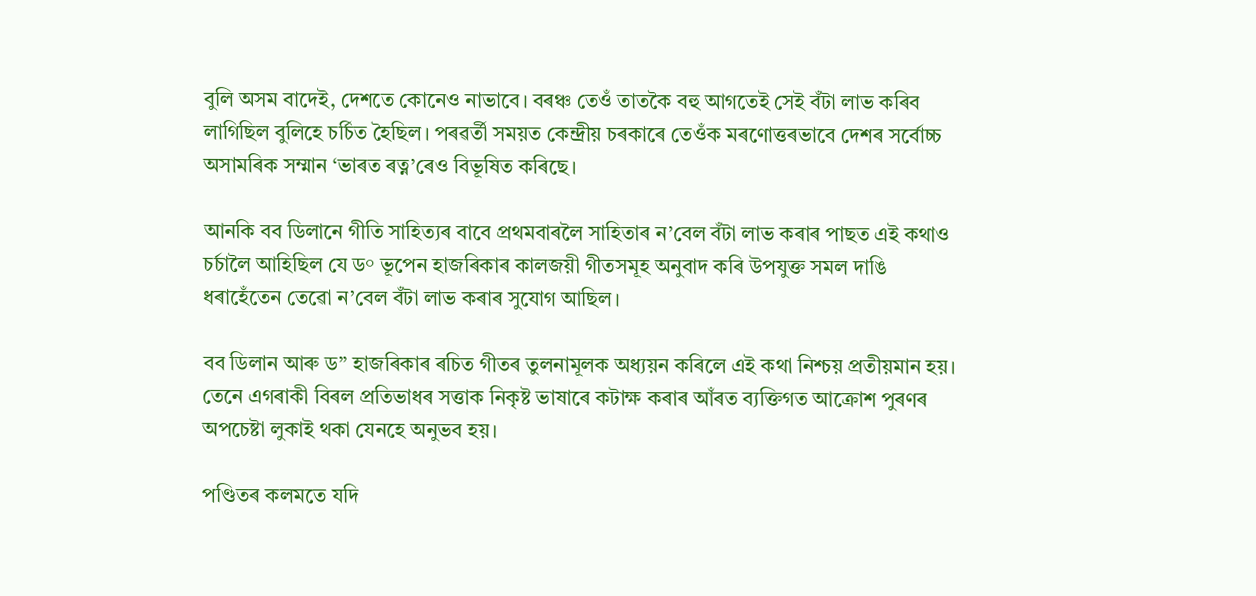বুলি অসম বাদেই, দেশতে কোনেও নাভাবে। বৰঞ্চ তেওঁ তাতকৈ বহু আগতেই সেই বঁটা লাভ কৰিব লাগিছিল বুলিহে চর্চিত হৈছিল। পৰৱর্তী সময়ত কেন্দ্রীয় চৰকাৰে তেওঁক মৰণোত্তৰভাবে দেশৰ সর্বোচ্চ অসামৰিক সম্মান ‘ভাৰত ৰত্ন’ৰেও বিভূষিত কৰিছে।

আনকি বব ডিলানে গীতি সাহিত্যৰ বাবে প্রথমবাৰলৈ সাহিতাৰ ন’বেল বঁটা লাভ কৰাৰ পাছত এই কথাও চর্চালৈ আহিছিল যে ড° ভূপেন হাজৰিকাৰ কালজয়ী গীতসমূহ অনুবাদ কৰি উপযুক্ত সমল দাঙি ধৰাহেঁতেন তেৱো ন’বেল বঁটা লাভ কৰাৰ সুযোগ আছিল।

বব ডিলান আৰু ড” হাজৰিকাৰ ৰচিত গীতৰ তুলনামূলক অধ্যয়ন কৰিলে এই কথা নিশ্চয় প্রতীয়মান হয়। তেনে এগৰাকী বিৰল প্রতিভাধৰ সত্তাক নিকৃষ্ট ভাষাৰে কটাক্ষ কৰাৰ আঁৰত ব্যক্তিগত আক্রোশ পুৰণৰ অপচেষ্টা লুকাই থকা যেনহে অনুভব হয়।

পণ্ডিতৰ কলমতে যদি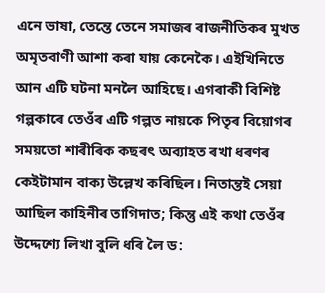এনে ভাষা, তেন্তে তেনে সমাজৰ ৰাজনীতিকৰ মুখত অমৃতবাণী আশা কৰা যায় কেনেকৈ। এইখিনিতে আন এটি ঘটনা মনলৈ আহিছে। এগৰাকী বিশিষ্ট গল্পকাৰে তেওঁৰ এটি গল্পত নায়কে পিতৃৰ বিয়োগৰ সময়তো শাৰীৰিক কছৰৎ অব্যাহত ৰখা ধৰণৰ কেইটামান বাক্য উল্লেখ কৰিছিল। নিতান্তই সেয়া আছিল কাহিনীৰ তাগিদাত; কিন্তু এই কথা তেওঁৰ উদ্দেশ্যে লিখা বুলি ধৰি লৈ ড: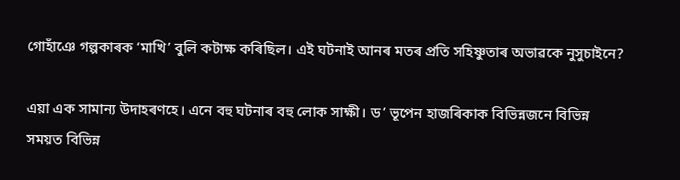গোহাঁঞে গল্পকাৰক ‘মাখি’ বুলি কটাক্ষ কৰিছিল। এই ঘটনাই আনৰ মতৰ প্ৰতি সহিষ্ণুতাৰ অভাৱকে নুসুচাইনে?

এয়া এক সামান্য উদাহৰণহে। এনে বহু ঘটনাৰ বহু লোক সাক্ষী। ড’ ভূপেন হাজৰিকাক বিভিন্নজনে বিভিন্ন সময়ত বিভিন্ন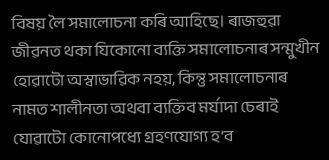বিষয় লৈ সমালোচনা কৰি আহিছে। ৰাজহুৱা জীৱনত থকা যিকোনো ব্যক্তি সমালোচনাৰ সন্মুখীন হোৱাটো অস্বাভাৱিক নহয়, কিন্তু সমালোচনাৰ নামত শালীনতা অথবা ব্যক্তিব মর্যাদা চেৰাই যোৱাটো কোনোপধ্যে গ্রহণযোগ্য হ’ব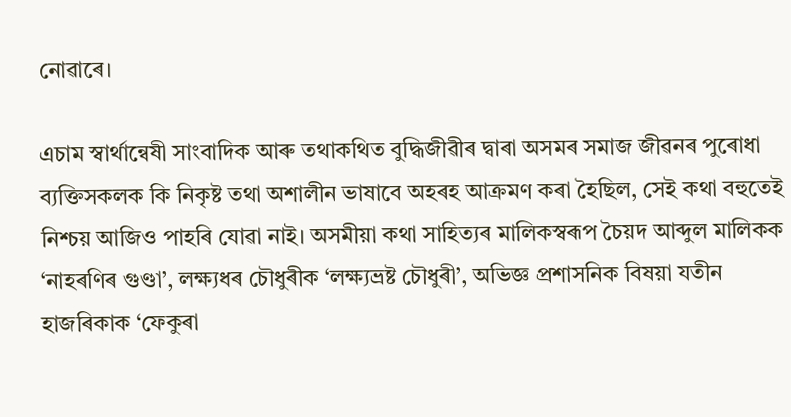নোৱাৰে।

এচাম স্বার্থান্বেষী সাংবাদিক আৰু তথাকথিত বুদ্ধিজীৱীৰ দ্বাৰা অসমৰ সমাজ জীৱনৰ পুৰোধা ব্যক্তিসকলক কি নিকৃষ্ট তথা অশালীন ভাষাবে অহৰহ আক্রমণ কৰা হৈছিল, সেই কথা বহুতেই নিশ্চয় আজিও পাহৰি যোৱা নাই। অসমীয়া কথা সাহিত্যৰ মালিকস্বৰূপ চৈয়দ আব্দুল মালিকক ‘নাহৰণিৰ গুণ্ডা’, লক্ষ্যধৰ চৌধুৰীক ‘লক্ষ্যভ্রষ্ট চৌধুৰী’, অভিজ্ঞ প্রশাসনিক বিষয়া যতীন হাজৰিকাক ‘ফেকুৰা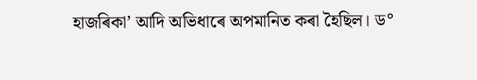হাজৰিকা’ আদি অভিধাৰে অপমানিত কৰা হৈছিল। ড°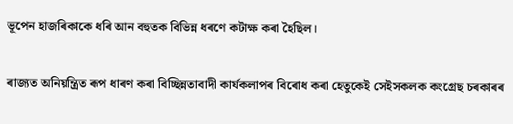ভূপেন হাজৰিকাকে ধৰি আন বহুতক বিভিন্ন ধৰণে কটাক্ষ কৰা হৈছিল।

ৰাজ্যত অনিয়ন্ত্রিত ৰূপ ধাৰণ কৰা বিচ্ছিন্নতাবাদী কার্যকলাপৰ বিৰোধ কৰা হেতুকেই সেইসকলক কংগ্ৰেছ চৰকাৰৰ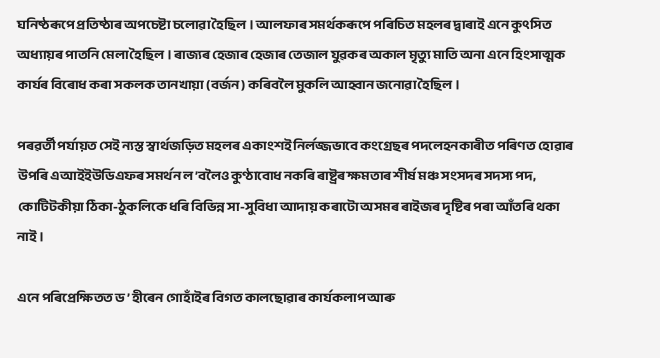ঘনিষ্ঠৰূপে প্রতিষ্ঠাৰ অপচেষ্টা চলোৱা হৈছিল। আলফাৰ সমৰ্থকৰূপে পৰিচিত মহলৰ দ্বাৰাই এনে কুৎসিত অধ্যায়ৰ পাতনি মেলা হৈছিল। ৰাজ্যৰ হেজাৰ হেজাৰ তেজাল যুৱকৰ অকাল মৃত্যু মাতি অনা এনে হিংসাত্মক কাৰ্যৰ বিৰোধ কৰা সকলক তানখায়া (বর্জন) কৰিবলৈ মুকলি আহ্বান জনোৱা হৈছিল।

পৰৱর্তী পর্যায়ত সেই ন্যস্ত স্বার্থজড়িত মহলৰ একাংশই নির্লজ্জভাবে কংগ্রেছৰ পদলেহনকাৰীত পৰিণত হোৱাৰ উপৰি এআইইউডিএফৰ সমর্থন ল’বলৈও কুণ্ঠাবোধ নকৰি ৰাষ্ট্রৰ ক্ষমতাৰ শীৰ্ষ মঞ্চ সংসদৰ সদস্য পদ, কোটিটকীয়া ঠিকা-ঠুকলিকে ধৰি বিভিন্ন সা-সুবিধা আদায় কৰাটো অসমৰ ৰাইজৰ দৃষ্টিৰ পৰা আঁতৰি থকা নাই।

এনে পৰিপ্ৰেক্ষিতত ড’ হীৰেন গোহাঁইৰ বিগত কালছোৱাৰ কার্যকলাপ আৰু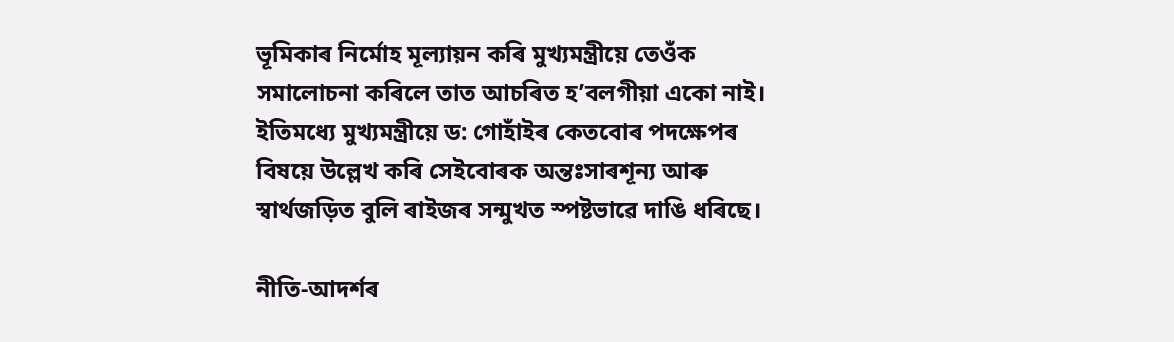ভূমিকাৰ নির্মোহ মূল্যায়ন কৰি মুখ্যমন্ত্রীয়ে তেওঁক সমালোচনা কৰিলে তাত আচৰিত হ’বলগীয়া একো নাই। ইতিমধ্যে মুখ্যমন্ত্রীয়ে ড: গোহাঁইৰ কেতবোৰ পদক্ষেপৰ বিষয়ে উল্লেখ কৰি সেইবোৰক অন্তঃসাৰশূন্য আৰু স্বার্থজড়িত বুলি ৰাইজৰ সন্মুখত স্পষ্টভাৱে দাঙি ধৰিছে।

নীতি-আদর্শৰ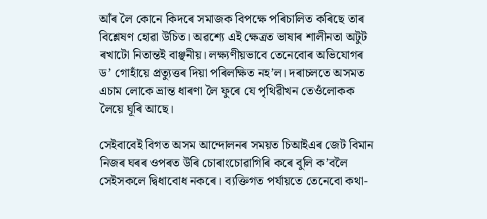আঁৰ লৈ কোনে কিদৰে সমাজক বিপক্ষে পৰিচালিত কৰিছে তাৰ বিশ্লেষণ হোৱা উচিত। অৱশ্যে এই ক্ষেত্রত ভাষাৰ শালীনতা অটুট ৰখাটো নিতান্তই বাঞ্ছনীয়। লক্ষ্যণীয়ভাবে তেনেবোৰ অভিযোগৰ ড’ গোহাঁয়ে প্রত্যুত্তৰ দিয়া পৰিলক্ষিত নহ’ল। দৰাচলতে অসমত এচাম লোকে ভ্রান্ত ধাৰণা লৈ ফুৰে যে পৃথিৱীখন তেওঁলোকক লৈয়ে ঘূৰি আছে।

সেইবাবেই বিগত অসম আন্দোলনৰ সময়ত চিআইএৰ জেট বিমান নিজৰ ঘৰৰ ওপৰত উৰি চোৰাংচোৱাগিৰি কৰে বুলি ক’বলৈ সেইসকলে দ্বিধাবোধ নকৰে। ব্যক্তিগত পর্যায়তে তেনেবো কথা-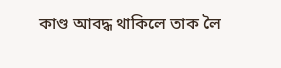কাণ্ড আবদ্ধ থাকিলে তাক লৈ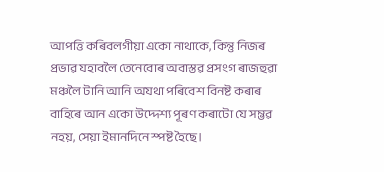আপত্তি কৰিবলগীয়া একো নাথাকে, কিন্তু নিজৰ প্রভাৱ যহাবলৈ তেনেবোৰ অবাস্তৱ প্রসংগ ৰাজহুৱা মঞ্চলৈ টানি আনি অযথা পৰিবেশ বিনষ্ট কৰাৰ বাহিৰে আন একো উদ্দেশ্য পূৰণ কৰাটো যে সম্ভৱ নহয়, সেয়া ইমানদিনে স্পষ্ট হৈছে।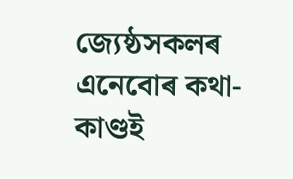জ্যেষ্ঠসকলৰ এনেবোৰ কথা-কাণ্ডই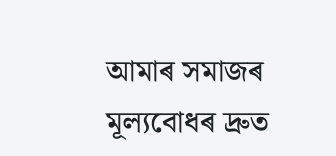আমাৰ সমাজৰ মূল্যবোধৰ দ্রুত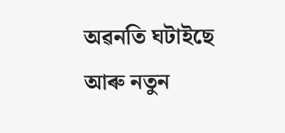অৱনতি ঘটাইছে আৰু নতুন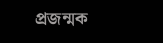প্রজন্মক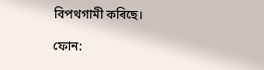বিপথগামী কৰিছে।

ফোন: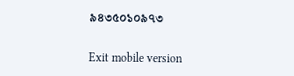৯৪৩৫০১০৯৭৩

Exit mobile version